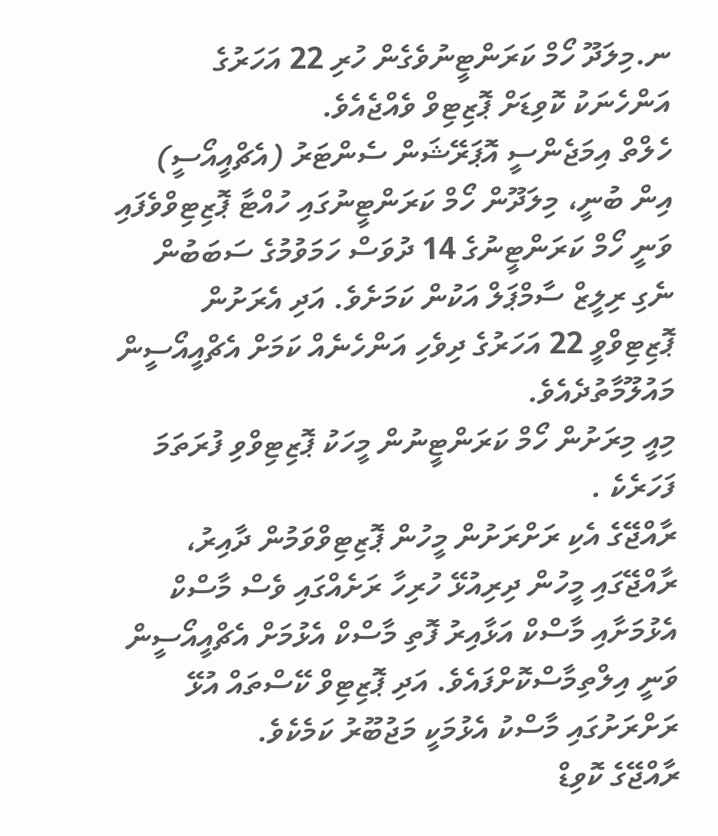ނ.މިލަދޫ ހޯމް ކަރަންޓީނުވެގެން ހުރި 22 އަހަރުގެ އަންހެނަކު ކޮވިޑަށް ޕޮޒިޓިވް ވެއްޖެއެވެ.
ހެލްތް އިމަޖެންސީ އޮޕަރޭޝަން ސެންޓަރު (އެޗްއީއޯސީ) އިން ބުނީ، މިލަދޫން ހޯމް ކަރަންޓީނުގައި ހުއްޓާ ޕޮޒިޓިވްވެފައި ވަނީ ހޯމް ކަރަންޓީނުގެ 14 ދުވަސް ހަމަވުމުގެ ސަބަބުން ނެގި ރިލީޒް ސާމްޕަލް އަކުން ކަމަށެވެ. އަދި އެރަށުން ޕޮޒިޓިވްވީ 22 އަހަރުގެ ދިވެހި އަންހެނެއް ކަމަށް އެޗްއީއޯސީން މައުލޫމާތުދެއެވެ.
މިއީ މިރަށުން ހޯމް ކަރަންޓީނުން މީހަކު ޕޮޒިޓިވްވި ފުރަތަމަ ފަހަރެކެ .
ރާއްޖޭގެ އެކި ރަށްރަށުން މީހުން ޕޮޒިޓިވްވަމުން ދާއިރު، ރާއްޖޭގައި މީހުން ދިރިއުޅޭ ހުރިހާ ރަށެއްގައި ވެސް މާސްކް އެޅުމަށާއި މާސްކް އަޅާއިރު ފޮތި މާސްކް އެޅުމަށް އެޗްއީއޯސީން ވަނީ އިލްތިމާސްކޮށްފައެވެ. އަދި ޕޮޒިޓިވް ކޭސްތައް އުޅޭ ރަށްރަށުގައި މާސްކު އެޅުމަކީ މަޖުބޫރު ކަމެކެވެ.
ރާއްޖޭގެ ކޮވިޑް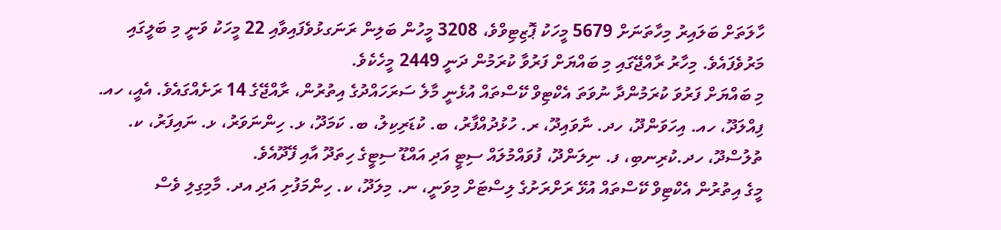ހާލަތަށް ބަލައިރު މިހާތަނަށް 5679 މީހަކު ޕޮޒިޓިވްވެ، 3208 މީހުން ބަލިން ރަނަގޅުވެފައިވާއި 22 މީހަކު ވަނީ މި ބަލީގައި މަރުވެފައެވެ. މިހާރު ރާއްޖޭގައި މި ބައްޔަށް ފަރުވާ ކުރަމުން ދަނީ 2449 މީހެކެވެ.
މި ބައްޔަށް ފަރުވަ ކުރަމުންދާ ނުވަތަ އެކްޓިވް ކޭސްތައް އުޅެނީ މާލެ ސަރަހައްދުގެ އިތުރުން، ރާއްޖޭގެ 14 ރަށެއްގައެވެ. އެއީ، ހއ. ފިއްލަދޫ، ހއ. އިހަވަންދޫ، ހދ. ނާވައިދޫ، ރ. ހުޅުދުއްފާރު، ބ. ކުޑަރިކިލު، ބ. ކަމަދޫ، ޅ. ހިންނަވަރު، ޅ. ނައިފަރު، ކ. ތުލުސްދޫ، ހދ.ކުރިނބި، ފ. ނިލަންދޫ، ފުވައްމުލައް ސިޓީ އަދި އައްޑޫ ސިޓީގެ ހިތަދޫ އާއި ފޭދޫއެވެ.
މީގެ އިތުރުން އެކްޓިވް ކޭސްތައް އުޅޭ ރަށްރަށުގެ ލިސްޓަށް މިވަނީ، ނ. މިލަދޫ، ކ. ހިންމަފުށި އަދި އދ. މާމިގިލި ވެސް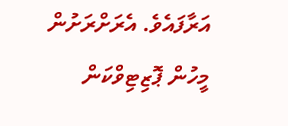އަރާފައެވެ. އެރަށްރަށުން މީހުން ޕޮޒިޓިވްކަން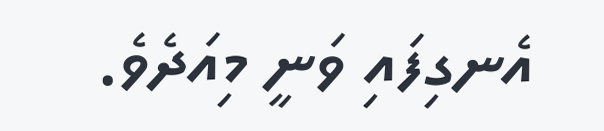އެނގިފައި ވަނީ މިއަދެވެ.